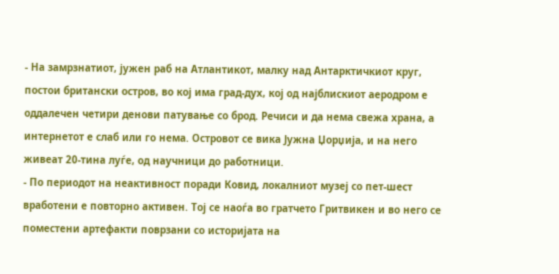- На замрзнатиот, јужен раб на Атлантикот, малку над Антарктичкиот круг, постои британски остров, во кој има град-дух, кој од најблискиот аеродром е оддалечен четири денови патување со брод. Речиси и да нема свежа храна, а интернетот е слаб или го нема. Островот се вика Јужна Џорџија, и на него живеат 20-тина луѓе, од научници до работници.
- По периодот на неактивност поради Ковид, локалниот музеј со пет-шест вработени е повторно активен. Тој се наоѓа во гратчето Гритвикен и во него се поместени артефакти поврзани со историјата на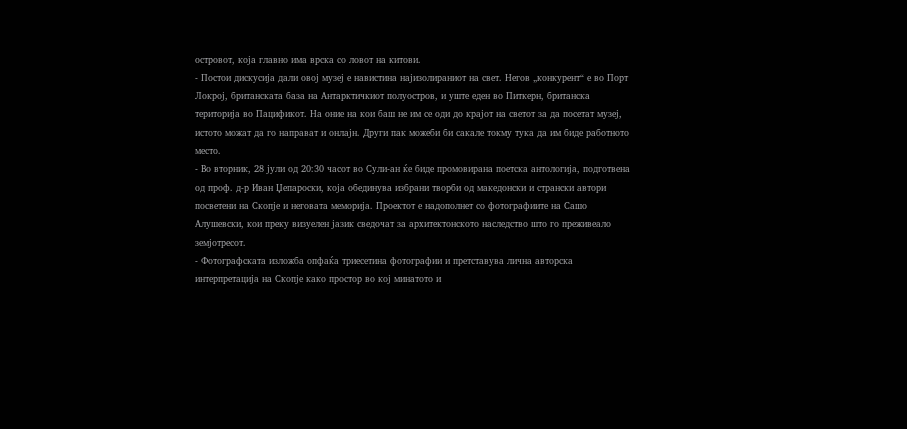островот, која главно има врска со ловот на китови.
- Постои дискусија дали овој музеј е навистина најизолираниот на свет. Негов „конкурент“ е во Порт Локрој, британската база на Антарктичкиот полуостров, и уште еден во Питкерн, британска територија во Пацификот. На оние на кои баш не им се оди до крајот на светот за да посетат музеј, истото можат да го направат и онлајн. Други пак можеби би сакале токму тука да им биде работното место.
- Во вторник, 28 јули од 20:30 часот во Сули-ан ќе биде промовирана поетска антологиja, подготвена од проф. д-р Иван Џепароски, која обединува избрани творби од македонски и странски автори посветени на Скопje и неговата мемориja. Проектот е надополнет со фотографиите на Сашо Алушевски, кои преку визуелен jaзик сведочат за архитектонското наследство што го преживeaло земјотресот.
- Фотографската изложба опфаќа триесетина фотографии и претставува лична авторска интерпретациja на Скопje како простор во кој минатото и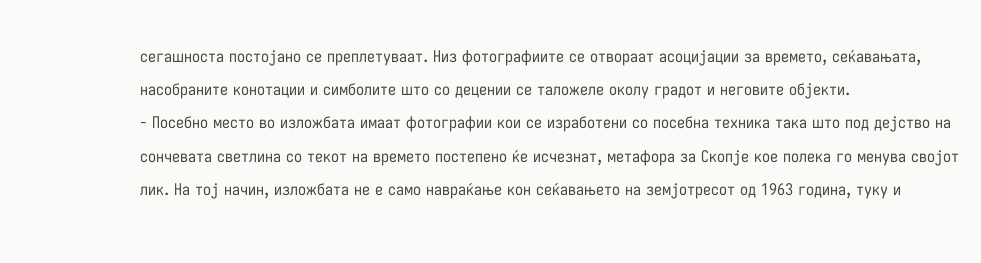сегашноста постоjaно се преплетуваат. Низ фотографиите се отвораат асоциjaции за времето, сеќавањaта, насобраните конотации и симболите што со децении се таложеле околу градот и неговите обjeкти.
- Посебно место во изложбата имаат фотографии кои се изработени со посебна техника така што под дejство на сончевата светлина со текот на времето постепено ќе исчезнат, метафора за Скопje кое полека го менува своjот лик. На тоj начин, изложбата не е само навраќање кон сеќавањето на земјотресот од 1963 година, туку и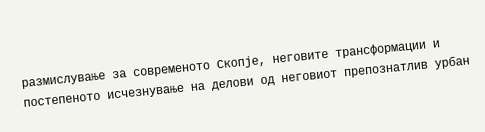размислување за современото Скопje, неговите трансформации и постепеното исчезнувањe на делови од неговиот препознатлив урбан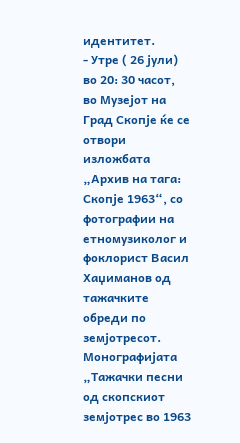идентитет.
- Утре ( 26 јули) во 20: 30 часот, во Музејот на Град Скопје ќе се отвори изложбата „Архив на тага: Скопје 1963“, со фотографии на етномузиколог и фоклорист Васил Хаџиманов од тажачките обреди по земјотресот. Монографијата „Тажачки песни од скопскиот земјотрес во 1963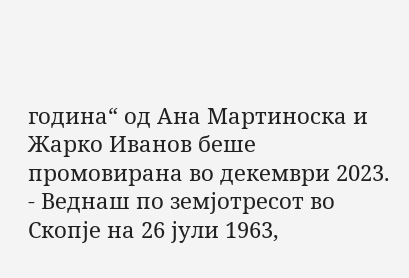година“ од Ана Мартиноска и Жарко Иванов беше промовирана во декември 2023.
- Веднаш по земјотресот во Скопје на 26 јули 1963,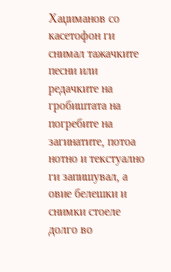Хаџиманов со касетофон ги снимал тажачките песни или редачките на гробиштата на погребите на загинатите, потоа нотно и текстуално ги запишувал, а овие белешки и снимки стоеле долго во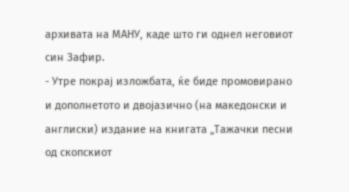архивата на МАНУ, каде што ги однел неговиот син Зафир.
- Утре покрај изложбата, ќе биде промовирано и дополнетото и двојазично (на македонски и англиски) издание на книгата „Тажачки песни од скопскиот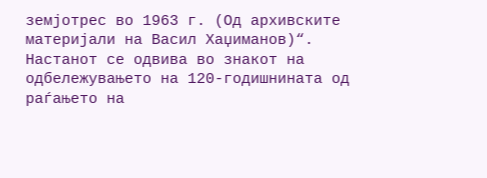земјотрес во 1963 г. (Од архивските материјали на Васил Хаџиманов)“. Настанот се одвива во знакот на одбележувањето на 120-годишнината од раѓањето на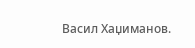Васил Хаџиманов.